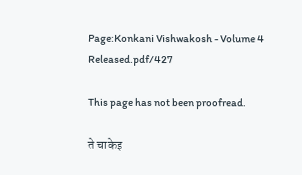Page:Konkani Vishwakosh - Volume 4 Released.pdf/427

This page has not been proofread.

ते चाकेइ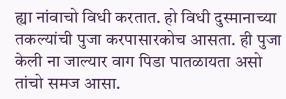ह्या नांवाचो विधी करतात. हो विधी दुस्मानाच्या तकल्यांची पुजा करपासारकोच आसता. ही पुजा केली ना जाल्यार वाग पिडा पातळायता असो तांचो समज आसा.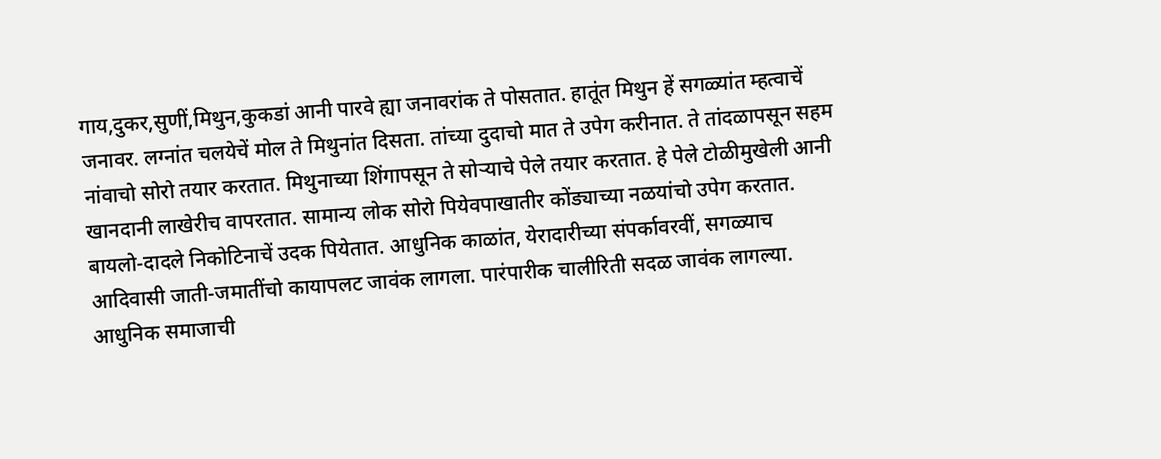गाय,दुकर,सुणीं,मिथुन,कुकडां आनी पारवे ह्या जनावरांक ते पोसतात. हातूंत मिथुन हें सगळ्यांत म्हत्वाचें जनावर. लग्नांत चलयेचें मोल ते मिथुनांत दिसता. तांच्या दुदाचो मात ते उपेग करीनात. ते तांदळापसून सहम नांवाचो सोरो तयार करतात. मिथुनाच्या शिंगापसून ते सोऱ्याचे पेले तयार करतात. हे पेले टोळीमुखेली आनी खानदानी लाखेरीच वापरतात. सामान्य लोक सोरो पियेवपाखातीर कोंड्याच्या नळयांचो उपेग करतात. बायलो-दादले निकोटिनाचें उदक पियेतात. आधुनिक काळांत, येरादारीच्या संपर्कावरवीं, सगळ्याच आदिवासी जाती-जमातींचो कायापलट जावंक लागला. पारंपारीक चालीरिती सदळ जावंक लागल्या. आधुनिक समाजाची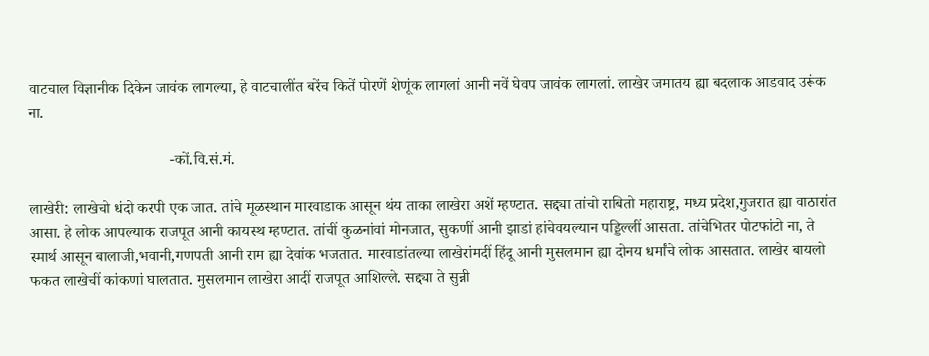वाटचाल विज्ञानीक दिकेन जावंक लागल्या, हे वाटचालींत बरेंच कितें पोरणें शेणूंक लागलां आनी नवें घेवप जावंक लागलां. लाखेर जमातय ह्या बदलाक आडवाद उरूंक ना.

                                    -कों.वि.सं.मं.

लाखेरी: लाखेचो धंदो करपी एक जात. तांचे मूळस्थान मारवाडाक आसून थंय ताका लाखेरा अशें म्हण्टात. सद्द्या तांचो राबितो महाराष्ट्र, मध्य प्रदेश,गुजरात ह्या वाठारांत आसा. हे लोक आपल्याक राजपूत आनी कायस्थ म्हण्टात. तांचीं कुळनांवां मोनजात, सुकणीं आनी झाडां हांचेवयल्यान पड्डिल्लीं आसता. तांचेभितर पोटफांटो ना, ते स्मार्थ आसून बालाजी,भवानी,गणपती आनी राम ह्या देवांक भजतात. मारवाडांतल्या लाखेरांमदीं हिंदू आनी मुसलमान ह्या दोनय धर्मांचे लोक आसतात. लाखेर बायलो फकत लाखेचीं कांकणां घालतात. मुसलमान लाखेरा आदीं राजपूत आशिल्ले. सद्द्या ते सुन्नी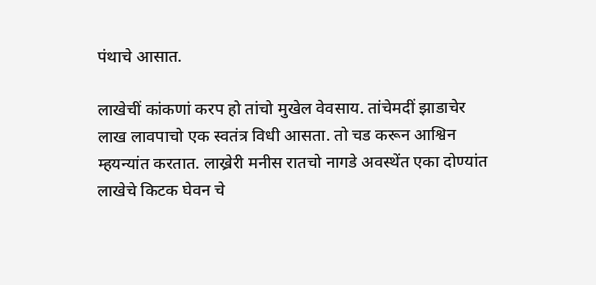पंथाचे आसात.

लाखेचीं कांकणां करप हो तांचो मुखेल वेवसाय. तांचेमदीं झाडाचेर लाख लावपाचो एक स्वतंत्र विधी आसता. तो चड करून आश्विन म्हयन्यांत करतात. लाख्रेरी मनीस रातचो नागडे अवस्थेंत एका दोण्यांत लाखेचे किटक घेवन चे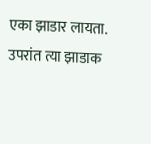एका झाडार लायता. उपरांत त्या झाडाक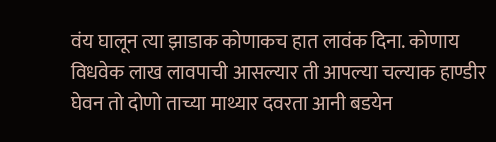वंय घालून त्या झाडाक कोणाकच हात लावंक दिना. कोणाय विधवेक लाख लावपाची आसल्यार ती आपल्या चल्याक हाण्डीर घेवन तो दोणो ताच्या माथ्यार दवरता आनी बडयेन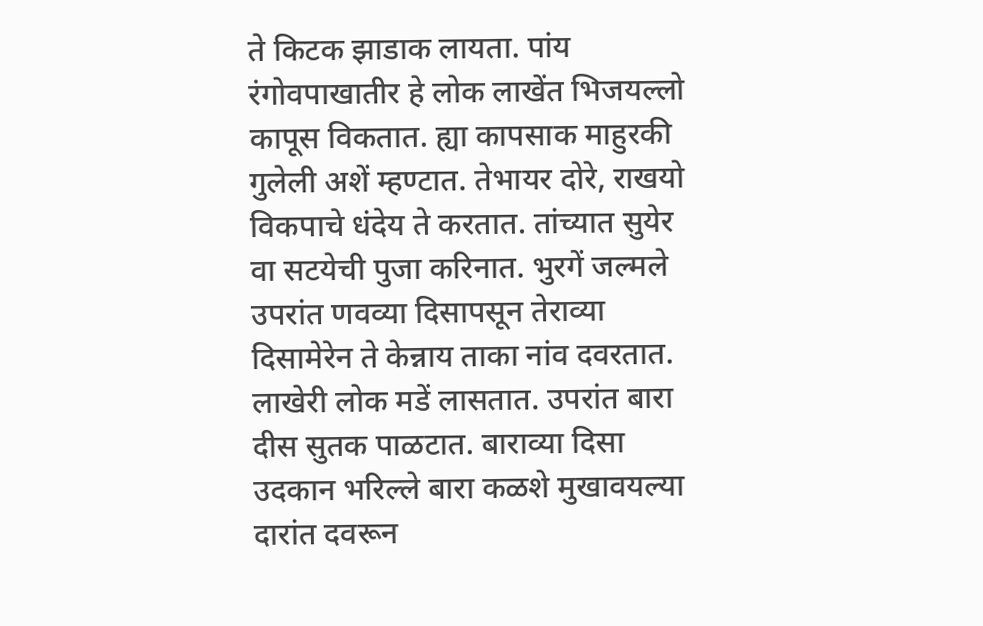ते किटक झाडाक लायता. पांय रंगोवपाखातीर हे लोक लाखेंत भिजयल्लो कापूस विकतात. ह्या कापसाक माहुरकी गुलेली अशें म्हण्टात. तेभायर दोरे, राखयो विकपाचे धंदेय ते करतात. तांच्यात सुयेर वा सटयेची पुजा करिनात. भुरगें जल्मले उपरांत णवव्या दिसापसून तेराव्या दिसामेरेन ते केन्नाय ताका नांव दवरतात. लाखेरी लोक मडें लासतात. उपरांत बारा दीस सुतक पाळटात. बाराव्या दिसा उदकान भरिल्ले बारा कळशे मुखावयल्या दारांत दवरून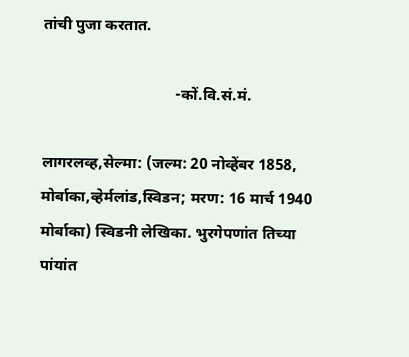तांची पुजा करतात.

                                  -कों.वि.सं.मं.

लागरलव्ह,सेल्मा: (जल्म: 20 नोव्हेंबर 1858, मोर्बाका,व्हेर्मलांड,स्विडन; मरण: 16 मार्च 1940 मोर्बाका) स्विडनी लेखिका. भुरगेपणांत तिच्या पांयांत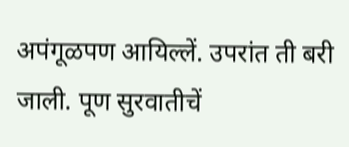अपंगूळपण आयिल्लें. उपरांत ती बरी जाली. पूण सुरवातीचें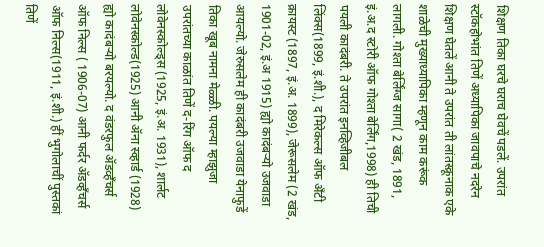शिक्षण तिका घरचे घराच घेवचें पडलें. उपरांत स्टॉकहोभांत तिणें अध्यापिका जावपाचे नदरेन शिक्षण घेतलें आनी ते उपरांत ती लांतस्क्रूनाक एके शाळेची मुख्याध्यापिका म्हणून काम करूंक लागली. गोश्ता बेर्लिंग्ज सागा( 2 खंड, 1891, इं.अ.द स्टोरी ऑफ गोश्ता बेर्लिंग,1998) ही तिची पयली कादंबरी. ते उपरांत इनव्हिजीबल लिंक्स(1899, इं.शी.), द मिरेकल्स ऑफ ॲंटी क्रायस्ट (1897, इं.अ. 1899), जेरूसलेम (2 खंड, 1901-02, इं.अ 1915) ह्यो कादंबऱ्यो उजवाडा आयल्यो. जेरुसलेम ही कादंबरी उजवाडा येनाफुडें तिका खूब नामना मेळ्ळी. पयल्या म्हाझुजा उपरांतच्या काळांत तिणें द-रिंग ऑफ द लोवेनस्कोल्ड्स (1925, इं.अ. 1931), शार्लट लोवेनस्कोल्ड(1925) आनी ॲना स्व्हार्ड (1928) ह्यो कादंबऱ्यो बरयल्यो. द वंडरफुल ॲडव्हॅंचर्स ऑफ निल्स ( 1906-07) आनी फर्दर ॲडव्हँचर्स ऑफ निल्स(1911, इं.शी.) हीं भुगोलाचीं पुस्तकां तिणें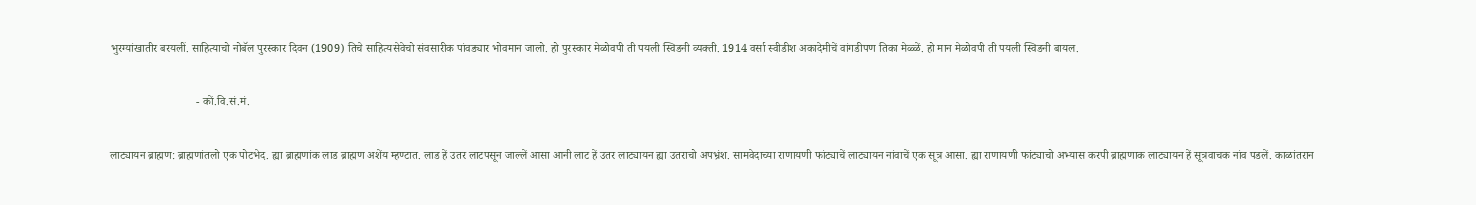भुरग्यांखातीर बरयलीं. साहित्याचो नोबॅल पुरस्कार दिवन (1909) तिचे साहित्यसेवेचो संवसारीक पांवड्यार भोवमान जालो. हो पुरस्कार मेळोवपी ती पयली स्विडनी व्यक्ती. 1914 वर्सा स्वीडीश अकादेमीचें वांगडीपण तिका मेळ्ळें. हो मान मेळोवपी ती पयली स्विडनी बायल.

                              - कों.वि.सं.मं.

लाट्यायन ब्राह्मण: ब्राह्मणांतलो एक पोटभेद. ह्या ब्राह्मणांक लाड ब्राह्मण अशेंय म्हण्टात. लाड हें उतर लाटपसून जाल्लें आसा आनी लाट हें उतर लाट्यायन ह्या उतराचो अपभ्रंश. सामवेदाच्या राणायणी फांट्याचें लाट्यायन नांवाचें एक सूत्र आसा. ह्या राणायणी फांट्याचो अभ्यास करपी ब्राह्मणाक लाट्यायन हें सूत्रवाचक नांव पडलें. काळांतरान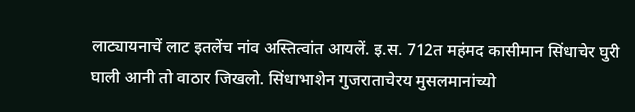लाट्यायनाचें लाट इतलेंच नांव अस्तित्वांत आयलें. इ.स. 712त महंमद कासीमान सिंधाचेर घुरी घाली आनी तो वाठार जिखलो. सिंधाभाशेन गुजराताचेरय मुसलमानांच्यो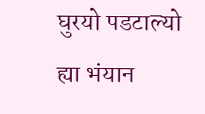घुरयो पडटाल्यो ह्या भंयान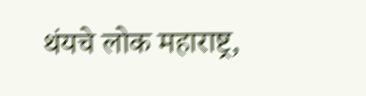थंयचे लोक महाराष्ट्र,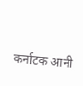कर्नाटक आनी